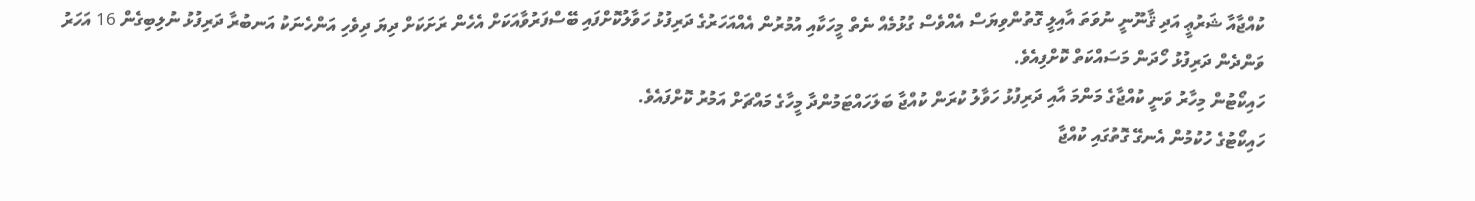ކުއްޖާއާ ޝަރުޢީ އަދި ޤާނޫނީ ނުވަތަ އާއިލީ ގޮތުންވިޔަސް އެއްވެސް ގުޅުމެއް ނެތް މީހަކާއި އުމުރުން އެއްއަހަރުގެ ދަރިފުޅު ހަވާލުކޮށްފައި ބޭސްފަރުވާއަކަށް އެހެން ރަށަކަށް ދިޔަ ދިވެހި އަންހެނަކު އަނބުރާ ދަރިފުޅު ނުލިބިގެން 16 އަހަރު ވަންދެން ދަރިފުޅު ހޯދަން މަސައްކަތް ކޮށްފިއެވެ.
ހައިކޯޓުން މިހާރު ވަނީ ކުއްޖާގެ މަންމަ އާއި ދަރިފުޅު ހަވާލު ކުރަން ކުއްޖާ ބަލަހައްޓަމުންދާ މީހާގެ މައްޗަށް އަމުރު ކޮށްފައެވެ.
ހައިކޯޓުގެ ހުކުމުން އެނގޭ ގޮތުގައި ކުއްޖާ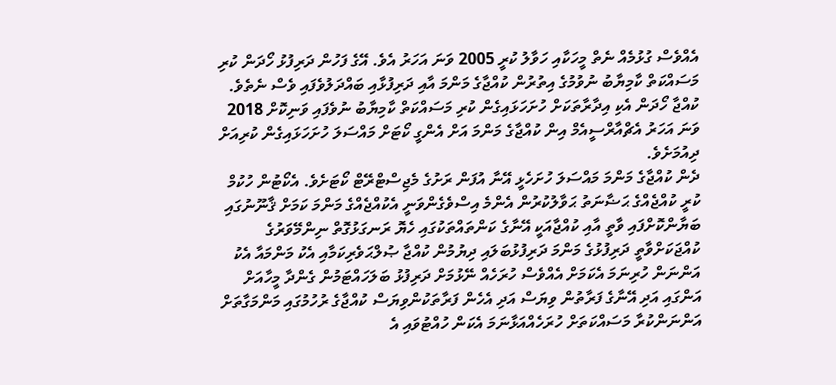އެއްވެސް ގުޅުމެއް ނެތް މީހަކާއި ހަވާލު ކުރީ 2005 ވަނަ އަހަރު އެވެ. އޭގެ ފަހުން ދަރިފުޅު ހޯދަން ކުރި މަސައްކަތް ކާމިޔާބު ނުވުމުގެ އިތުރުން ކުއްޖާގެ މަންމަ އާއި ދަރިފުޅާއި ބައްދަލުވެފައި ވެސް ނެތެވެ. ކުއްޖާ ހޯދަން އެކި އިދާރާތަކަށް ހުށަހަޅައިގެން ކުރި މަސައްކަތް ކާމިޔާބު ނުވެފައި ވަނިކޮށް 2018 ވަނަ އަހަރު އެޗްއާރްސީއެމް އިން ކުއްޖާގެ މަންމަ އަށް އެންގީ ކޯޓަށް މައްސަލަ ހުށަހަޅައިގެން ކުރިއަށް ދިއުމަށެވެ.
ދެން ކުއްޖާގެ މަންމަ މައްސަލަ ހުށަހެޅީ އޭނާ އުފަން ރަށުގެ މެޖިސްޓްރޭޓް ކޯޓަށެވެ. އެކޯޓުން ހުކުމް ކުރީ ކުއްޖެއްގެ ޙަޟާނަތު ޙަވާލުކުރުން އެންމެ އިސްވެގެންވަނީ އެކުއްޖެއްގެ މަންމަ ކަމަށް ޤާނޫނުގައި ބަޔާންކޮށްފައި ވާތީ އާއި ކުއްޖާއަކީ އޭނާގެ ކަންތައްތަކުގައި ހެޔޮ ރަނގަޅުގޮތް ނިންމޭވަރުގެ ކުއްޖަކަށްވާތީ ދަރިފުޅުގެ މަންމަ ދަރިފުޅުބަލައި ދިޔުމުން ކުއްޖާ ޞުލްޙަވެރިކަމާއި އެކު މަންމައާ އެކު އަންނަން ހުރިނަމަ އެކަމަށް އެއްވެސް ހުރަހެއް ނޭޅުމަށް ދަރިފުޅު ބަލަހައްޓަމުން ގެންދާ މީހާއަށް އަންގައި އަދި އޭނާގެ ފަރާތުން ވިޔަސް އަދި އެހެން ފަރާތަކުންވިޔަސް ކުއްޖާގެ ރުހުމުގައި މަންމަގާތަށް އަންނަންކުރާ މަސައްކަތަށް ހުރަހެއްއަޅާނަމަ އެކަން ހުއްޓުވައި އެ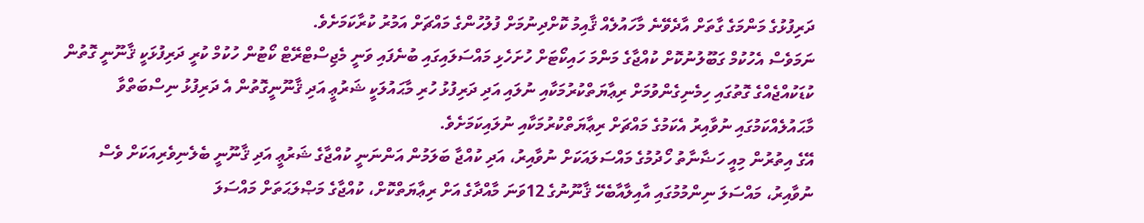ދަރިފުޅުގެ މަންމަގެ ގާތަށް އާދެވޭނެ މާހައުލެއް ޤާއިމު ކޮށްދިނުމަށް ފުލުހުންގެ މައްޗަށް އަމުރު ކުރާކަމަށެވެ.
ނަމަވެސް އެހުކުމް ގަބޫލުނުކޮށް ކުއްޖާގެ މަންމަ ހައިކޯޓަށް ހުށަހެޅި މައްސަލައިގައި ބުނެފައި ވަނީ މެޖިސްޓްރޭޓް ކޯޓުން ހުކުމް ކުރީ ދަރިފުޅަކީ ޤާނޫނީ ގޮތުން ކުޑަކުއްޖެއްގެ ގޮތުގައި ހިމެނިގެންވުމަށް ރިޢާޔަތްކުރުމަކާއި ނުލައި އަދި ދަރިފުޅު ހުރި މާޙައުލަކީ ޝަރުޢީ އަދި ޤާނޫނީގޮތުން އެ ދަރިފުޅު ނިސްބަތްވާ މާޙައުލެއްކަމުގައި ނުވާއިރު އެކަމުގެ މައްޗަށް ރިޢާޔަތްކުރުމަކާއި ނުލައިކަމަށެވެ.
އޭގެ އިތުރުން މިއީ ހަޟާނާތު ހޯދުމުގެ މައްސަލައަކަށް ނުވާއިރު، އަދި ކުއްޖާ ބަލަމުން އަންނަނީ ކުއްޖާގެ ޝަރުޢީ އަދި ޤާނޫނީ ބެލެނިވެރިއަކަށް ވެސް ނުވާއިރު، މައްސަލަ ނިންމުމުގައި އާއިލާއާބެހޭ ޤާނޫނުގެ 12ވަނަ މާއްދާގެ އަށް ރިޢާޔަތްކޮށް، ކުއްޖާގެ މަޞްލަޙަތަށް މައްސަލަ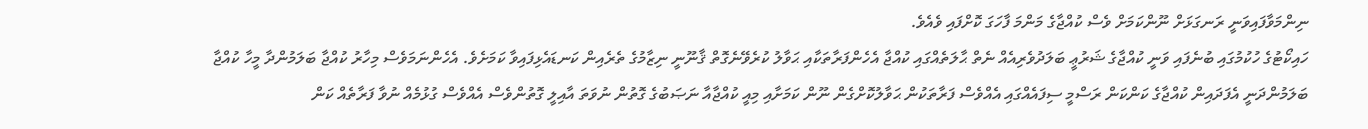ނިންމަވާފައިވަނީ ރަނގަޅަށް ނޫންކަމަށް ވެސް ކުއްޖާގެ މަންމަ ފާހަގަ ކޮށްފައި ވެއެވެ.
ހައިކޯޓުގެ ހުކުމުގައި ބުނެފައި ވަނީ ކުއްޖާގެ ޝަރުޢީ ބަލަދުވެރިއެއް ނެތް ޙާލަތެއްގައި ކުއްޖާ އެހެންފަރާތަކާއި ޙަވާލު ކުރެވޭނެގޮތް ޤާނޫނީ ނިޒާމުގެ ތެރެއިން ކަނޑައެޅިފައިވާ ކަމަށެވެ. އެހެންނަމަވެސް މިހާރު ކުއްޖާ ބަލަމުންދާ މީހާ ކުއްޖާ ބަލަމުންދަނީ އެފަދައިން ކުއްޖާގެ ކަންކަން ރަސްމީ ސިފައެއްގައި އެއްވެސް ފަރާތަކުން ޙަވާލުކޮށްގެން ނޫން ކަމަށާއި މިއީ ކުއްޖާއާ ނަޞަބުގެ ގޮތުން ނުވަތަ އާއިލީ ގޮތުންވެސް އެއްވެސް ގުޅުމެއް ނުވާ ފަރާތެއް ކަން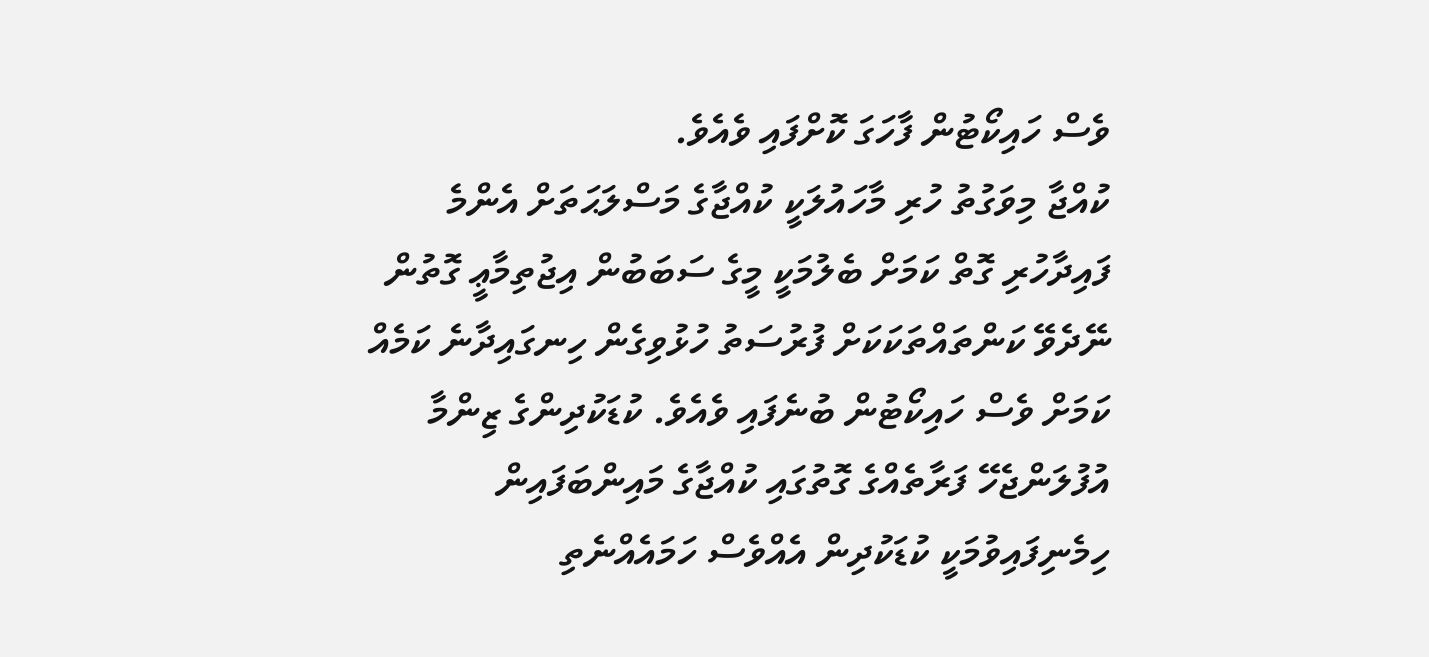ވެސް ހައިކޯޓުން ފާހަގަ ކޮށްފައި ވެއެވެ.
ކުއްޖާ މިވަގުތު ހުރި މާހައުލަކީ ކުއްޖާގެ މަސްލަޙަތަށް އެންމެ ފައިދާހުރި ގޮތް ކަމަށް ބެލުމަކީ މީގެ ސަބަބުން އިޖުތިމާޢީ ގޮތުން ނޭދެވޭ ކަންތައްތަކަކަށް ފުރުސަތު ހުޅުވިގެން ހިނގައިދާނެ ކަމެއް ކަމަށް ވެސް ހައިކޯޓުން ބުނެފައި ވެއެވެ. ކުޑަކުދިންގެ ޒިންމާ އުފުލަންޖެހޭ ފަރާތެއްގެ ގޮތުގައި ކުއްޖާގެ މައިންބަފައިން ހިމެނިފައިވުމަކީ ކުޑަކުދިން އެއްވެސް ހަމައެއްނެތި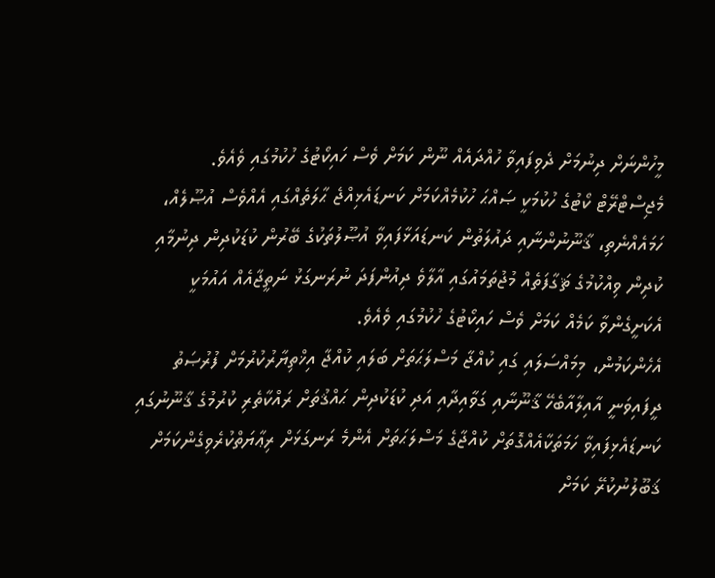މީހުންނަށް ދިނުމަށް ދެވިފައިވާ ހުއްދައެއް ނޫން ކަމަށް ވެސް ހައިކޯޓުގެ ހުކުމުގައި ވެއެވެ.
މެޖިސްޓްރޭޓް ކޯޓުގެ ހުކުމަކީ ޞައްޙަ ހުކުމެއްކަމަށް ކަނޑައެޅިއްޖެ ޙާލަތެއްގައި އެއްވެސް އުޞޫލެއް، ހަމައެއްނެތި، ޤާނޫނުންނާއި ދައުލަތުން ކަނޑައަޅާފައިވާ އުޞޫލުތަކުގެ ބޭރުން ކުޑަކުދިން ދިނުމާއި ކުދިން ވިއްކުމުގެ ޘަގާފަތެއް މުޖުތަމައުގައި އާލާވެ ދިއުންފަދަ ނުރަނގަޅު ނަތީޖާއެއް އައުމަކީ އެކަށީގެންވާ ކަމެއް ކަމަށް ވެސް ހައިކޯޓުގެ ހުކުމުގައި ވެއެވެ.
އެހެންކަމުން، މިމައްސަލައި ގައި ކުއްޖާ މަސްލަޙަތަށް ބަލައި ކުއްޖާ އިޚްތިޔާރުކުރުމަށް ފުރުޞަތު ދީފައިވަނީ އާއިލާއާބެހޭ ޤާނޫނާއި ގަވާއިދާއި އަދި ކުޑަކުދިން ޙައްޤުތަށް ރައްކާތެރި ކުރުމުގެ ޤާނޫނުގައި ކަނޑައެޅިފައިވާ ހަމަތަކާއެއްގޮތަށް ކުއްޖާގެ މަސްލަޙަތަށް އެންމެ ރަނގަޅަށް ރިޢާޔަތްކުރެވިގެންކަމަށް ޤަބޫލުނުކުރޭ ކަމަށް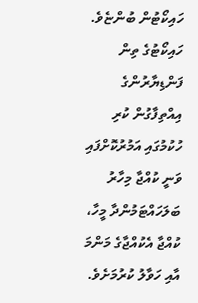ހައިކޯޓުން ބުންޏެވެ.
ހައިކޯޓުގެ ތިން ފަންޑިޔާރުންގެ އިއްތިފާގުން ކުރި ހުކުމުގައި އަމުރުކޮށްފައި ވަނީ ކުއްޖާ މިހާރު ބަލަހައްޓަމުންދާ މީހާ، ކުއްޖާ އެކުއްޖާގެ މަންމަ އާއި ހަވާލު ކުރުމަށެވެ.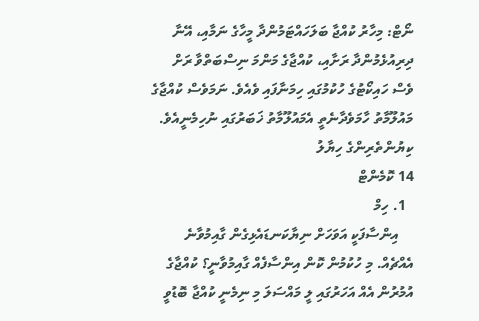ނޯޓް: މިހާރު ކުއްޖާ ބަލަހައްޓަމުންދާ މީހާގެ ނަމާއި، އޭނާ ދިރިއުޅެމުންދާ ރަށާއި، ކުއްޖާގެ މަންމަ ނިސްބަތްވާ ރަށް ވެސް ހައިކޯޓުގެ ހުކުމުގައި ހިމަނާފައި ވެއެވެ. ނަމަވެސް ކުއްޖާގެ މައުލޫމާތު ހާމަވެދާނެތީ އެމައުލޫމާތު ޚަބަރުގައި ނުހިމެނީއެވެ.
ކިޔުންތެރިންގެ ހިޔާލު
14 ކޮމެންޓް
  1. ހިމް
    އިންސާފަކީ އަވަހަށް ނިޔާކަނޑައެޅިގެން ގާއިމުވާނެ އެއްޗެއް. މި ހުކުމުން ކޮން އިންސާފެއް ގާއިމުވާނީ؟ ކުއްޖާގެ އުމުރުން އެއް އަހަރުގައި ލީ މައްސަލަ މި ނިމެނީ ކުއްޖާ ބޮޑުވީ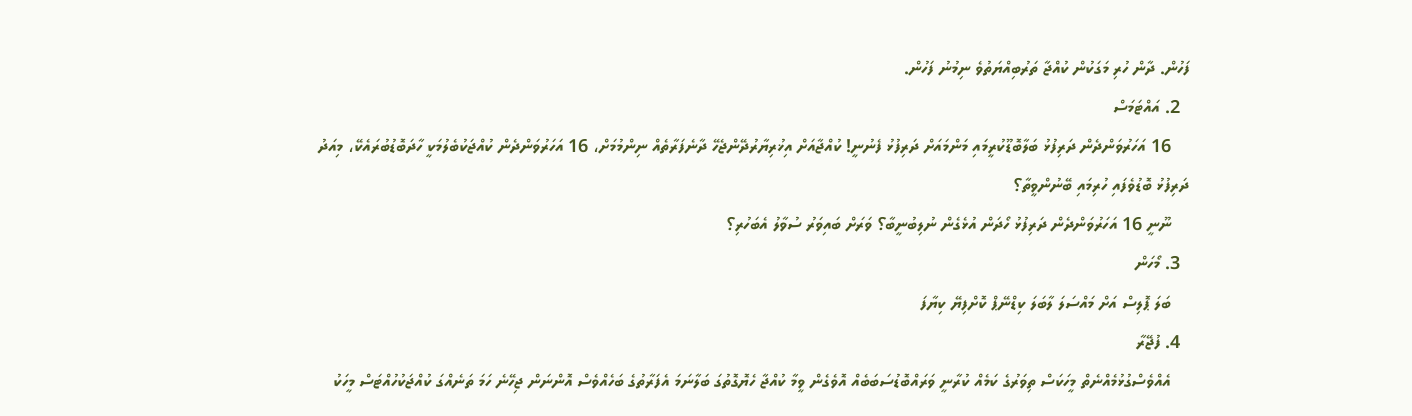ފަހުން. ދާން ހުރި މަގަކުން ކުއްޖާ ތަރުބިއްޔަތުވެ ނިމުނު ފަހުން.
  2. އައްޓަމަސް
    16 އަހަރުވަންދެން ދަރިފުޅު ބަލާބޮޑޫކުރީމައި މަންމައަށް ދަރިފުޅު ފެނުނީ! ކުއްޖާއަށް އިޚުރިޔާރުދޭންޖެހޭ ދާނެފަރާތެއް ނިންމުމަށް، 16 އަހަރުވަންދެން ކުއްޖަކުބެލުމަކީ ހާދަބޮޑުބުރައެކޭ، މިއަދު ދަރިފުޅު ބޮޑުވެފައި ހުރިމައި ބޭނުންވީތާ؟
    ނޫނީ 16 އަހަރުވަންދެން ދަރިފުޅު ހޯދަން އުޅެގެން ނުލިބުނީބާ؟ ވަރަށް ބައިވަރު ސުވާލު އެބަހުރި؟
  3. މޯހަން
    ބަލަ ޕޮލިސް އަށް މައްސަލަ ލާބަލަ ކިޑްނޭޕް ކޮށްފިޔޭ ކިޔާފަ
  4. ފުޖޭރާ
    އެއްވެސްގުޅުމެއްނެތް މީހަކަސް ތިވަރުގެ ކަމެއް ކުރާނީ ވަރައްބޮޑުސަބަބެއް އޮވެގެން ވީމާ ކުއްޖާ ހެޔޮގޮތުގަ ބަލާނަމަ އެފަރާތުގެ ބަހެއްވެސް އޮންނަން ޖިހޭނެ ހަމަ ތަނެއްގަ ކުއްޖަކުހުއްޓަސް މީހަކު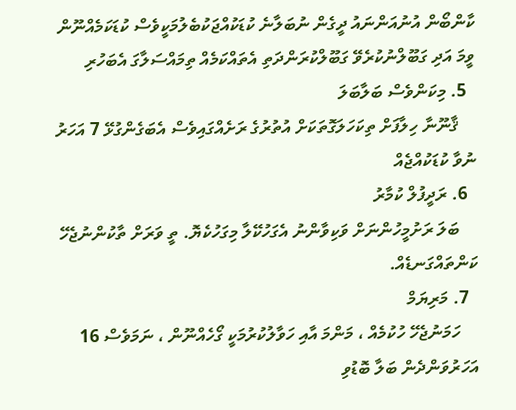ކާންބޯން އުނުއަންނައު ދީގެން ނުބަލާނެ ކުޑަކުއްޖަކުބެލުމަކީވެސް ކުޑަކަމެއްނޫން ވީމަ އަދި ގަބޫލްނުކުރެވޭ ގަބޫލްކުރަންދަތި އެތައްކަމެއް ތިމައްސަލާގަ އެބަހުރި
  5. މިކަންވެސް ބަލާބަލަ
    ޤާނޫނާ ހިލާފަށް ތިކަހަލަގޮތަކަށް އުތުރުގެ ރަށެއްގައިވެސް އެބަގެންގުޅޭ 7 އަހަރު ނުވާ ކުޑަކުއްޖެއް
  6. ރަދީފުލް ކުމާރު
    ބަލަ ރަށުމީހުންނަށް ވަކިވާންނު އެގަހުކޭލާ މިގަހުކެޔޮ. ތީ ވަރަށް ތާކުންނުޖެހޭ ކަންތައްގަނޑެއް.
  7. މަރިޔަމް
    ހަމަނުޖެހޭ ހުކުމެއް ، މަންމަ އާއި ހަވާލުކުރުމަކީ ގޯހެއްނޫން ، ނަމަވެސް 16 އަހަރުވަންދެން ބަލާ ބޮޑުވި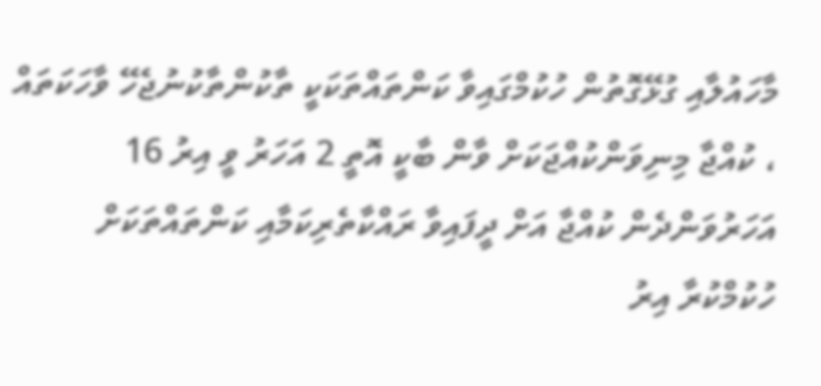މާހައުލާއި ގުޅޭގޮތުން ހުކުމްގައިވާ ކަންތައްތަކަކީ ތާކުންތާކުނުޖެހޭ ވާހަކަތައް ، ކުއްޖާ މިނިވަންކުއްޖަކަށް ވާން ބާކީ އޮތީ 2 އަހަރު ވީ އިރު 16 އަހަރުވަންދެން ކުއްޖާ އަށް ދީފައިވާ ރައްކާތެރިކަމާއި ކަންތައްތަކަށް ހުކުމްކުރާ އިރު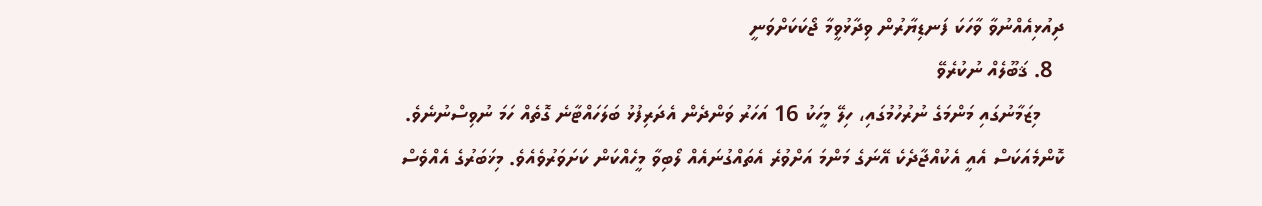ދިއުޅިއެއްނުވާ ވާހަކަ ފަނޑިޔާރުން ވިދާޅުވީމާ ޖޯކަކަށްވަނީ
  8. ޤަބޫލެއް ނުކުރެވޭ
    މިޒަމާނުގައި މަންމަގެ ނުރުހުމުގައި، ހިލޭ މީހަކު 16 އަހަރު ވަންދެން އެދަރިފުޅު ބަލަހައްޓާނެ ގޮތެއް ހަމަ ނުވިސްނުނެވެ. ކޮންމެއަކަސް އެއީ އެކުއްޖާދެކެ އޭނަގެ މަންމަ އަށްވުރެ އެތައްގުނައެއް ލޯބިވާ މީހެއްކަން ކަށަވަރުވެއެވެ. މިޚަބަރުގެ އެއްވެސް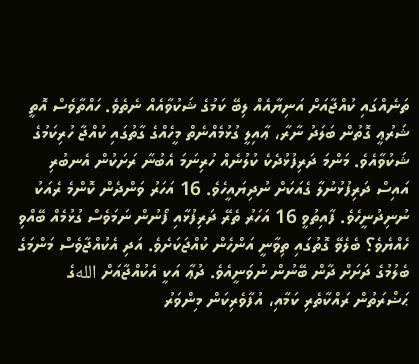ތަނެއްގައި ކުއްޖާއަށް އަނިޔާއެއް ލިބޭ ކަމުގެ ޝަކުވާއެއް ނެތެވެ. ހައްތާވެސް އޮތީ ޝަރުޢީ ގޮތުން ބަލަދު ނާރާ، ޢާއިލީ ގުޅުމެއްނެތް މީހެއްގެ ގާތުގައި ކުއްޖާ ހުރިކަމުގެ ޝަކުވާއެވެ. މަންމަ ދަރިފުޅުދެކެ ކުލުނެއް ހުރިނަމަ އެބުނާ ރަށަކުން އެނބުރި އައިސް ދަރިފުޅުނުލާ ގެއަކަށް ނުދިޔައީހެވެ. 16 އަހަރު ވަންދެން ކޮންމެ ރެއަކު ނުނިދުނީހެވެ. ފާއިތުވީ 16 އަހަރު ތެރޭ ދަރިފުޅާއި ފޯނުން ނަމަވެސް ގުޅުމެއް ބޭއްވި ހެއްޔެވެ؟ ބެލެވޭ ގޮތުގައި ތިވާނީ އަންހެން ކުއްޖަކަށެވެ. އަދި އެކުއްޖާވެސް މަންމަގެ ބެލުމުގެ ދަށަށް ދާން ބޭނުން ނުވަނީއެވެ. ދުޢާ އަކީ އެކުއްޖާއަށް اللهގެ ޙަޟްރަތުން ރައްކާތެރި ކަމާއި، އުފާވެރިކަން މިންވަރު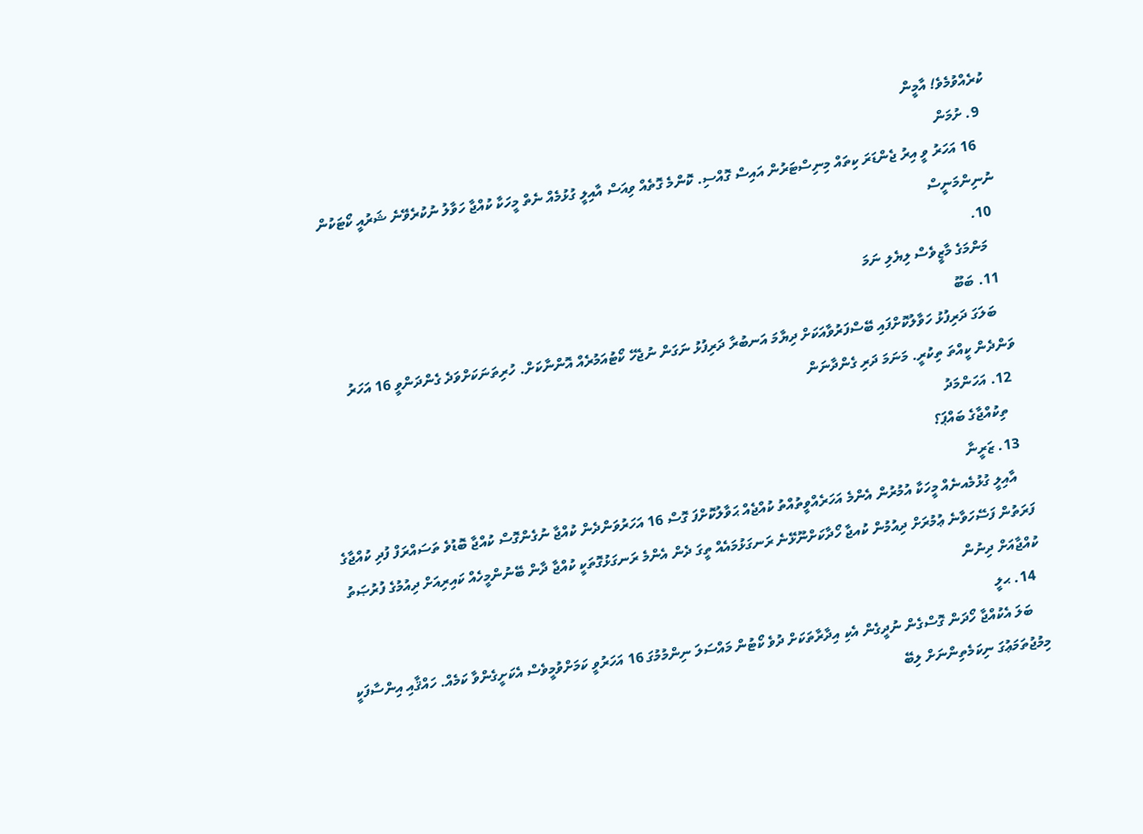ކުރެއްވުމެވެ! އާމީން
  9. ށުމަން
    16 އަހަރު ވީ އިރު ޖެންޑަރަ ކިތައް މިނިސްޓަރުން އައިސް ގޮއްސި. ކޮންމެ ގޮތެއް ވިއަސް އާއިލީ ގުޅުމެއް ނެތް މީހަކާ ކުއްޖާ ހަވާލު ނުކުރެވޭނެ ޝަރުއީ ކޯޓަކުން ނުނިންމަނީސް
  10.
    މަންމަގެ މާޒީވެސް ލިޔެލި ނަމަ
  11. ބަބޫ
    ބަލަގަ ދަރިފުޅު ހަވާލުކޮށްފައި ބޭސްފަރުވާއަކަށް ދިޔާމަ އަނބުރާ ދަރިފުޅު ނަގަން ނުޖެހޭ ކޯޓުއަމުރެއް އޮންނާކަށް. ހުރިތަނަކަށްވަދެ ގެންދަންވީ 16 އަހަރު ވަންދެން ކީއްތަ ތިކުރީ. މަނަމަ ދަރި ގެންދާނަން
  12. އަހަންމަދު
    ތިކުއްޖާގެ ބައްޕަ؟
  13. ޒަރީނާ
    އާއިލީ ގުޅުމެއނެއް މީހަކާ އުމުރުން އެންމެ އަހަރެއްވީތުއްތު ކުއްޖެއް ޙަވާލުކޮށްފަ ގޮސް 16 އަހަރުވަންދެން ކުއްޖާ ނުގެންގޮސް ކުއްޖާ ބޮޑުވެ ތަސައްރަފް ފުދި ކުއްޖާގެ ފަރަތުން ފަސޭހަވާނެ ޢުމުރަށް ދިއުމުން ކުއޖާ ހޯދާކަށްނޫޅޭނެ ރަނގަޅުމައެއް ތީގަ ދެން އެންމެ ރަނގަޅުގޮތަކީ ކުއްޖާ ދާން ބޭނުންމީހެއް ކައިރިއަށް ދިއުމުގެ ފުރުޞަތު ކުއްޖާއަށް ދިނުން
  14. ޙލީ
    ބަލަ އެކުއްޖާ ހޯދަން ގޮސްގެން ނުދީގެން އެކި އިދާރާތަކަށް ދުވެ ކޯޓުން މައްސަލަ ނިންމުމުގަ 16 އަހަރުވީ ކަމަށްވުމީވެސް އެކަށީގެންވާ ކަމެއް. ހައްޤާއި އިންސާފަކީ މިމުޖުތަމަޢުގަ ނިކަމެތިންނަށް ލިބޭ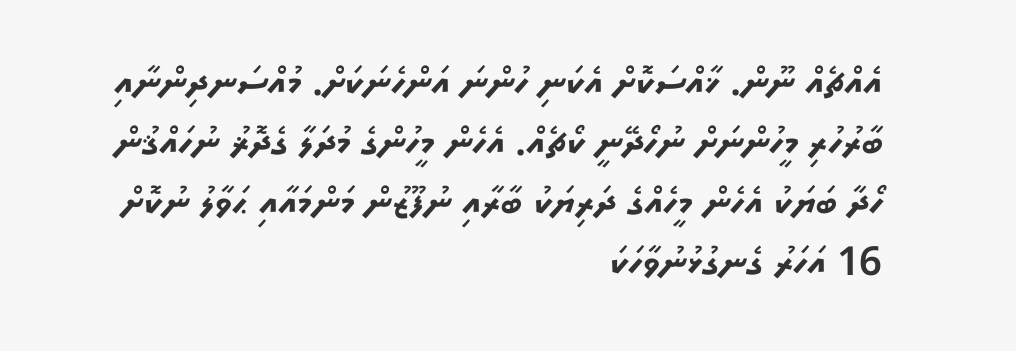އެއްޗެއް ނޫން. ޚާއްސަކޮށް އެކަނި ހުންނަ އަންހެނަކަށް. މުއްސަނދިންނާއި ބާރުހުރި މީހުންނަށް ނުހޯދޭނީ ކޯޗެއް. އެހެން މީހުންގެ މުދަލާ ގެދޮޜު ނުހައްޤުން ހޯދާ ބަޔަކު އެހެން މީހެއްގެ ދަރިޔަކު ބާރާއި ނުފޫޒުން މަންމައާއި ޙަވާލު ނުކޮށް 16 އަހަރު ގެނގުޅުނުވާހަކަ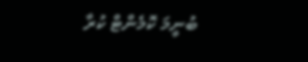ބުނީމަ ކޮމެންޓް ކުރާ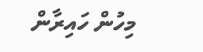މިހުން ހައިރާން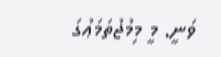ވަނީ. މީ މިމުޖުތަމަޢުގަ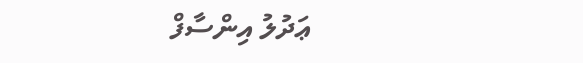ޢަދުލު އިންސާފް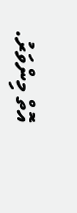އޮތް މިންވަރު.